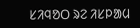ᱥᱤᱧᱚᱛ ᱨᱮ ᱤᱥᱞᱟᱢ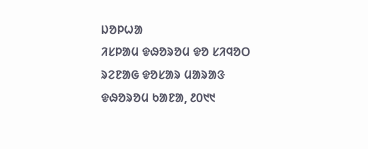ᱡᱚᱞᱦᱟ
ᱤᱥᱞᱟᱢ ᱫᱷᱚᱨᱚᱢ ᱫᱚ ᱥᱤᱧᱚᱛ ᱨᱮᱱᱟᱜ ᱫᱚᱥᱟᱨ ᱢᱟᱨᱟᱝ ᱫᱷᱚᱨᱚᱢ ᱠᱟᱱᱟ, ᱒᱐᱑᱑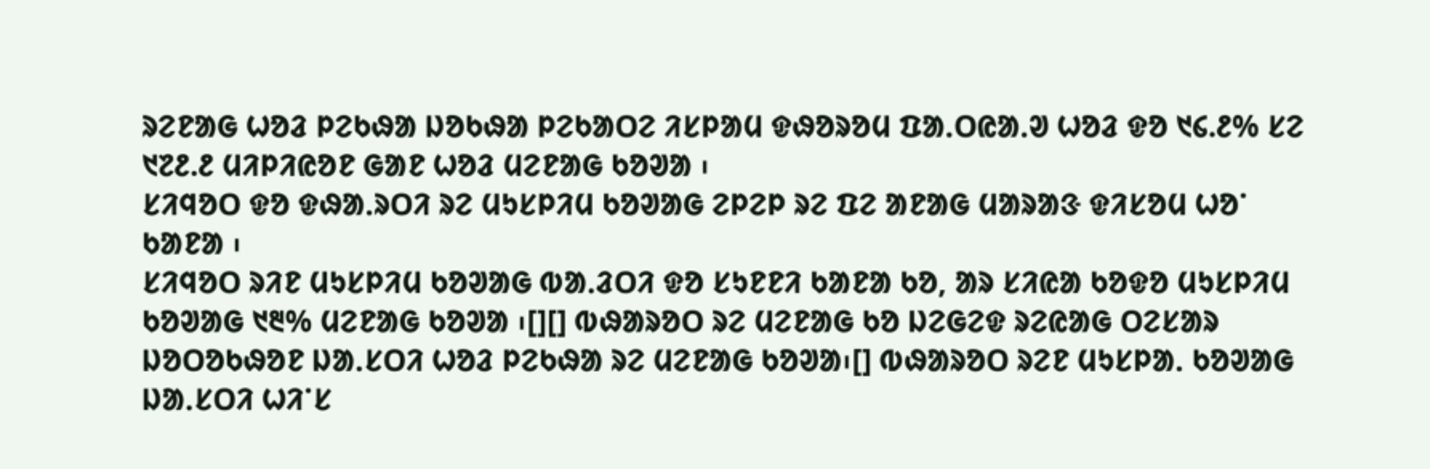ᱨᱮᱱᱟᱜ ᱦᱚᱲ ᱞᱮᱠᱷᱟ ᱡᱚᱠᱷᱟ ᱞᱮᱠᱟᱛᱮ ᱤᱥᱞᱟᱢ ᱫᱷᱚᱨᱚᱢ ᱯᱟᱹᱛᱭᱟᱹᱣ ᱦᱚᱲ ᱫᱚ ᱑᱔.᱒% ᱥᱮ ᱑᱗᱒.᱒ ᱢᱤᱞᱤᱭᱚᱱ ᱜᱟᱱ ᱦᱚᱲ ᱢᱮᱱᱟᱜ ᱠᱚᱣᱟ ᱾
ᱥᱤᱧᱚᱛ ᱫᱚ ᱫᱷᱟᱹᱨᱛᱤ ᱨᱮ ᱢᱩᱥᱞᱤᱢ ᱠᱚᱣᱟᱜ ᱮᱞᱮᱞ ᱨᱮ ᱯᱮ ᱟᱱᱟᱜ ᱢᱟᱨᱟᱝ ᱫᱤᱥᱚᱢ ᱦᱚᱸ ᱠᱟᱱᱟ ᱾
ᱥᱤᱧᱚᱛ ᱨᱤᱱ ᱢᱩᱥᱞᱤᱢ ᱠᱚᱣᱟᱜ ᱵᱟᱹᱲᱛᱤ ᱫᱚ ᱥᱩᱱᱱᱤ ᱠᱟᱱᱟ ᱠᱚ, ᱟᱨ ᱥᱤᱭᱟ ᱠᱚᱫᱚ ᱢᱩᱥᱞᱤᱢ ᱠᱚᱣᱟᱜ ᱑᱓% ᱢᱮᱱᱟᱜ ᱠᱚᱣᱟ ᱾[][] ᱵᱷᱟᱨᱚᱛ ᱨᱮ ᱢᱮᱱᱟᱜ ᱠᱚ ᱡᱮᱜᱮᱫ ᱨᱮᱭᱟᱜ ᱛᱮᱥᱟᱨ ᱡᱚᱛᱚᱠᱷᱚᱱ ᱡᱟᱹᱥᱛᱤ ᱦᱚᱲ ᱞᱮᱠᱷᱟ ᱨᱮ ᱢᱮᱱᱟᱜ ᱠᱚᱣᱟ᱾[] ᱵᱷᱟᱨᱚᱛ ᱨᱮᱱ ᱢᱩᱥᱞᱟᱹ ᱠᱚᱣᱟᱜ ᱡᱟᱹᱥᱛᱤ ᱦᱤᱸᱥ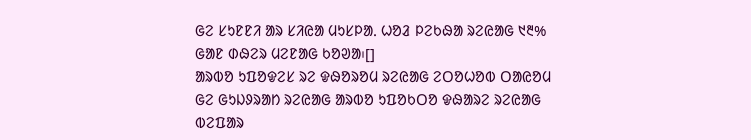ᱜᱮ ᱥᱩᱱᱱᱤ ᱟᱨ ᱥᱤᱭᱟ ᱢᱩᱥᱞᱟᱹ ᱦᱚᱲ ᱞᱮᱠᱷᱟ ᱨᱮᱭᱟᱜ ᱑᱓% ᱜᱟᱱ ᱰᱷᱮᱨ ᱢᱮᱱᱟᱜ ᱠᱚᱣᱟ᱾[]
ᱟᱨᱵᱚ ᱩᱯᱚᱫᱮᱥ ᱨᱮ ᱫᱷᱚᱨᱚᱢ ᱨᱮᱭᱟᱜ ᱮᱛᱚᱦᱚᱵ ᱛᱟᱭᱚᱢ ᱜᱮ ᱜᱩᱡᱽᱨᱟᱴ ᱨᱮᱭᱟᱜ ᱟᱨᱵᱚ ᱩᱯᱚᱠᱛᱚ ᱫᱷᱟᱨᱮ ᱨᱮᱭᱟᱜ ᱵᱮᱯᱟᱨ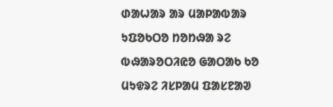ᱰᱟᱦᱟᱨ ᱟᱨ ᱢᱟᱞᱟᱵᱟᱨ ᱩᱯᱚᱠᱛᱚ ᱴᱚᱴᱷᱟ ᱨᱮ ᱵᱷᱟᱨᱚᱛᱤᱭᱚ ᱜᱟᱛᱟᱠ ᱠᱚ ᱢᱩᱫᱨᱮ ᱤᱥᱞᱟᱢ ᱯᱟᱥᱱᱟᱣ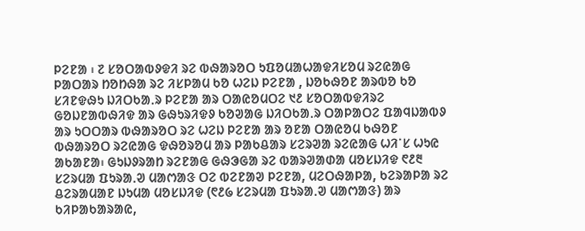ᱞᱮᱱᱟ ᱾ ᱗ ᱥᱚᱛᱟᱵᱽᱫᱤ ᱨᱮ ᱵᱷᱟᱨᱚᱛ ᱩᱯᱚᱢᱟᱦᱟᱫᱤᱥᱚᱢ ᱨᱮᱭᱟᱜ ᱞᱟᱛᱟᱨ ᱴᱚᱴᱷᱟ ᱨᱮ ᱤᱥᱞᱟᱢ ᱠᱚ ᱦᱮᱡ ᱞᱮᱱᱟ , ᱡᱚᱠᱷᱚᱱ ᱟᱨᱵᱚ ᱠᱚ ᱥᱤᱱᱫᱷᱩ ᱡᱤᱛᱠᱟᱹᱨ ᱞᱮᱱᱟ ᱟᱨ ᱛᱟᱭᱚᱢᱛᱮ ᱑᱒ ᱥᱚᱛᱟᱵᱫᱤᱨᱮ ᱜᱚᱡᱱᱟᱵᱷᱤᱫ ᱟᱨ ᱜᱷᱩᱨᱤᱫᱽ ᱠᱚᱣᱟᱜ ᱡᱤᱛᱠᱟᱹᱨ ᱛᱟᱞᱟᱛᱮ ᱯᱟᱧᱡᱟᱵᱽ ᱟᱨ ᱩᱛᱛᱟᱨ ᱵᱷᱟᱨᱚᱛ ᱨᱮ ᱦᱮᱡ ᱞᱮᱱᱟ ᱟᱨ ᱚᱱᱟ ᱛᱟᱭᱚᱢ ᱠᱷᱚᱱ ᱵᱷᱟᱨᱚᱛ ᱨᱮᱭᱟᱜ ᱫᱷᱚᱨᱚᱢ ᱟᱨ ᱞᱟᱠᱪᱟᱨ ᱥᱮᱨᱣᱟ ᱨᱮᱭᱟᱜ ᱦᱤᱸᱥ ᱦᱩᱭ ᱟᱠᱟᱱᱟ᱾ ᱜᱩᱡᱽᱨᱟᱴ ᱨᱮᱱᱟᱜ ᱜᱷᱳᱜᱟ ᱨᱮ ᱵᱟᱨᱣᱟᱰᱟ ᱢᱚᱥᱡᱤᱫ ᱖᱒᱓ ᱥᱮᱨᱢᱟ ᱯᱩᱨᱟᱹᱣ ᱢᱟᱬᱟᱝ ᱛᱮ ᱵᱮᱱᱟᱣ ᱞᱮᱱᱟ, ᱢᱮᱛᱷᱟᱞᱟ, ᱠᱮᱨᱟᱞᱟ ᱨᱮ ᱪᱮᱨᱟᱢᱟᱱ ᱡᱩᱢᱟ ᱢᱚᱥᱡᱤᱫ (᱖᱒᱙ ᱥᱮᱨᱢᱟ ᱯᱩᱨᱟᱹᱣ ᱢᱟᱬᱟᱝ) ᱟᱨ ᱠᱤᱞᱟᱠᱟᱨᱟᱭ,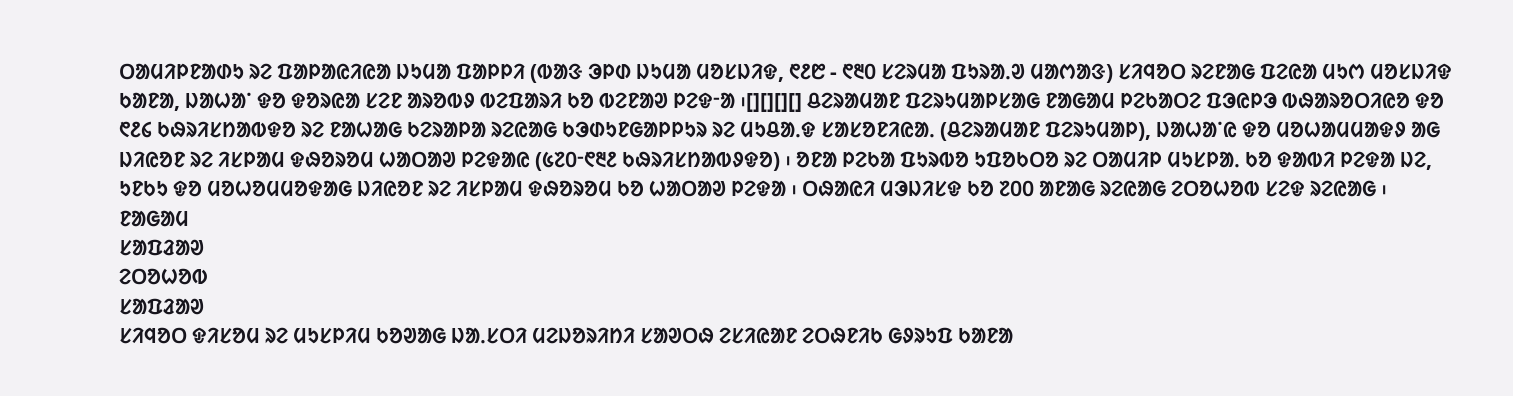ᱛᱟᱢᱤᱞᱱᱟᱰᱩ ᱨᱮ ᱯᱟᱞᱟᱭᱤᱭᱟ ᱡᱩᱢᱟ ᱯᱟᱞᱞᱤ (ᱵᱟᱝ ᱳᱞᱰ ᱡᱩᱢᱟ ᱢᱚᱥᱡᱤᱫ, ᱖᱒᱘ - ᱖᱓᱐ ᱥᱮᱨᱢᱟ ᱯᱩᱨᱟᱹᱣ ᱢᱟᱬᱟᱝ) ᱥᱤᱧᱚᱛ ᱨᱮᱱᱟᱜ ᱯᱮᱭᱟ ᱢᱩᱬ ᱢᱚᱥᱡᱤᱫ ᱠᱟᱱᱟ, ᱡᱟᱦᱟᱸ ᱫᱚ ᱫᱚᱨᱭᱟ ᱥᱮᱱ ᱟᱨᱚᱵᱽ ᱵᱮᱯᱟᱨᱤ ᱠᱚ ᱵᱮᱱᱟᱣ ᱞᱮᱫᱼᱟ ᱾[][][][] ᱪᱮᱨᱟᱢᱟᱱ ᱯᱮᱨᱩᱢᱟᱞᱥᱟᱜ ᱱᱟᱜᱟᱢ ᱞᱮᱠᱟᱛᱮ ᱯᱳᱭᱞᱳ ᱵᱷᱟᱨᱚᱛᱤᱭᱚ ᱫᱚ ᱖᱒᱔ ᱠᱷᱨᱤᱥᱴᱟᱵᱫᱚ ᱨᱮ ᱱᱟᱦᱟᱜ ᱠᱮᱨᱟᱞᱟ ᱨᱮᱭᱟᱜ ᱠᱳᱰᱩᱱᱜᱟᱞᱞᱩᱨ ᱨᱮ ᱢᱩᱪᱟᱹᱫ ᱥᱟᱥᱚᱱᱤᱭᱟᱹ (ᱪᱮᱨᱟᱢᱟᱱ ᱯᱮᱨᱩᱢᱟᱞ), ᱡᱟᱦᱟᱸᱭ ᱫᱚ ᱢᱚᱦᱟᱢᱢᱟᱫᱽ ᱟᱜ ᱡᱤᱭᱚᱱ ᱨᱮ ᱤᱥᱞᱟᱢ ᱫᱷᱚᱨᱚᱢ ᱦᱟᱛᱟᱣ ᱞᱮᱫᱟᱭ (᱕᱗᱐ᱼ᱖᱓᱒ ᱠᱷᱨᱤᱥᱴᱟᱵᱽᱫᱚ) ᱾ ᱚᱱᱟ ᱞᱮᱠᱟ ᱯᱩᱨᱵᱚ ᱩᱯᱚᱠᱛᱚ ᱨᱮ ᱛᱟᱢᱤᱞ ᱢᱩᱥᱞᱟᱹ ᱠᱚ ᱫᱟᱵᱤ ᱞᱮᱫᱟ ᱡᱮ, ᱩᱱᱠᱩ ᱫᱚ ᱢᱚᱦᱚᱢᱢᱚᱫᱟᱜ ᱡᱤᱭᱚᱱ ᱨᱮ ᱤᱥᱞᱟᱢ ᱫᱷᱚᱨᱚᱢ ᱠᱚ ᱦᱟᱛᱟᱣ ᱞᱮᱫᱟ ᱾ ᱛᱷᱟᱭᱤ ᱢᱳᱡᱤᱥᱫ ᱠᱚ ᱗᱐᱐ ᱟᱱᱟᱜ ᱨᱮᱭᱟᱜ ᱮᱛᱚᱦᱚᱵ ᱥᱮᱫ ᱨᱮᱭᱟᱜ ᱾
ᱱᱟᱜᱟᱢ
ᱥᱟᱯᱲᱟᱣ
ᱮᱛᱚᱦᱚᱵ
ᱥᱟᱯᱲᱟᱣ
ᱥᱤᱧᱚᱛ ᱫᱤᱥᱚᱢ ᱨᱮ ᱢᱩᱥᱞᱤᱢ ᱠᱚᱣᱟᱜ ᱡᱟᱹᱥᱛᱤ ᱢᱮᱡᱚᱨᱤᱴᱤ ᱥᱟᱣᱛᱷ ᱮᱥᱤᱭᱟᱱ ᱮᱛᱷᱱᱤᱠ ᱜᱽᱨᱩᱯ ᱠᱟᱱᱟ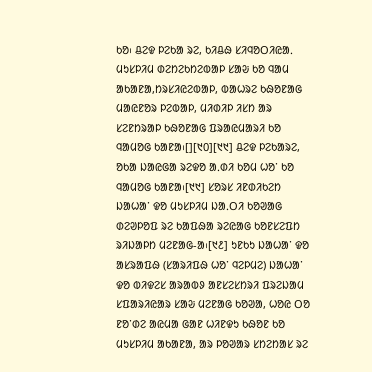ᱠᱚ᱾ ᱪᱮᱫ ᱞᱮᱠᱟ ᱨᱮ, ᱠᱤᱪᱷ ᱥᱤᱧᱚᱛᱤᱭᱟᱹ ᱢᱩᱥᱞᱤᱢ ᱰᱮᱴᱮᱠᱴᱮᱵᱟᱞ ᱥᱟᱶ ᱠᱚ ᱧᱟᱢ ᱟᱠᱟᱱᱟ,ᱴᱨᱥᱤᱭᱮᱵᱟᱞ, ᱵᱟᱦᱨᱮ ᱠᱷᱚᱱᱟᱜ ᱢᱟᱭᱱᱚᱨ ᱞᱮᱵᱟᱞ, ᱢᱤᱰᱤᱞ ᱤᱥᱴ ᱟᱨ ᱥᱮᱱᱴᱨᱟᱞ ᱠᱷᱚᱱᱟᱜ ᱯᱨᱟᱭᱢᱟᱨᱤ ᱠᱚ ᱧᱟᱢᱚᱜ ᱠᱟᱱᱟ᱾[][᱑᱐][᱑᱑] ᱪᱮᱫ ᱞᱮᱠᱟᱨᱮ, ᱚᱠᱟ ᱡᱟᱭᱜᱟ ᱨᱮᱫᱚ ᱟᱹᱰᱤ ᱠᱚᱢ ᱦᱚᱸ ᱠᱚ ᱧᱟᱢᱚᱜ ᱠᱟᱱᱟ᱾[᱑᱑] ᱥᱚᱨᱥ ᱤᱱᱰᱤᱠᱮᱴ ᱡᱟᱦᱟᱸ ᱫᱚ ᱢᱩᱥᱞᱤᱢ ᱡᱟᱹᱛᱤ ᱠᱚᱣᱟᱜ ᱰᱮᱣᱞᱚᱯ ᱨᱮ ᱠᱟᱯᱷᱟ ᱨᱮᱭᱟᱜ ᱠᱚᱱᱥᱮᱯᱴ ᱨᱤᱡᱟᱞᱴ ᱢᱮᱱᱟᱜ-ᱟ᱾[᱑᱒] ᱩᱱᱠᱩ ᱡᱟᱦᱟᱸ ᱫᱚ ᱟᱥᱨᱟᱯᱷ (ᱥᱟᱨᱤᱯᱷ ᱦᱚᱸ ᱧᱮᱞᱢᱮ) ᱡᱟᱦᱟᱸ ᱫᱚ ᱵᱤᱫᱮᱥ ᱟᱨᱟᱵᱽ ᱟᱱᱥᱮᱥᱴᱨᱤ ᱯᱨᱮᱡᱟᱢ ᱥᱯᱟᱨᱤᱭᱟᱨ ᱥᱟᱶ ᱢᱮᱱᱟᱜ ᱠᱚᱣᱟ, ᱦᱚᱭ ᱛᱚ ᱱᱚᱸᱰᱮ ᱟᱭᱢᱟ ᱜᱟᱱ ᱦᱤᱱᱫᱩ ᱠᱷᱚᱱ ᱠᱚ ᱢᱩᱥᱞᱤᱢ ᱟᱠᱟᱱᱟ, ᱟᱨ ᱞᱚᱣᱟᱨ ᱥᱴᱮᱴᱟᱥ ᱨᱮ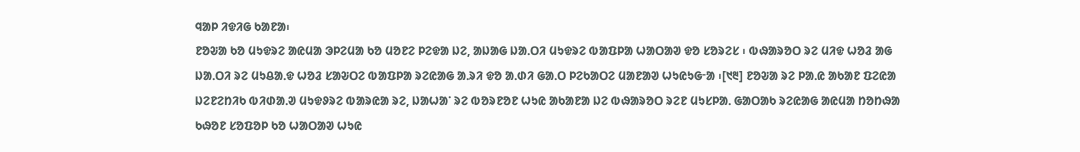ᱧᱟᱞ ᱤᱫᱤᱜ ᱠᱟᱱᱟ᱾
ᱱᱚᱶᱟ ᱠᱚ ᱢᱩᱫᱨᱮ ᱟᱭᱢᱟ ᱳᱞᱮᱢᱟ ᱠᱚ ᱢᱚᱱᱮ ᱞᱮᱫᱟ ᱡᱮ, ᱟᱡᱟᱜ ᱡᱟᱹᱛᱤ ᱢᱩᱫᱨᱮ ᱵᱟᱯᱞᱟ ᱦᱟᱛᱟᱣ ᱫᱚ ᱥᱚᱨᱮᱥ ᱾ ᱵᱷᱟᱨᱚᱛ ᱨᱮ ᱢᱤᱫ ᱦᱚᱲ ᱟᱜ ᱡᱟᱹᱛᱤ ᱨᱮ ᱢᱩᱪᱟᱹᱫ ᱦᱚᱲ ᱥᱟᱶᱛᱮ ᱵᱟᱯᱞᱟ ᱨᱮᱭᱟᱜ ᱟᱹᱨᱤ ᱫᱚ ᱟᱹᱰᱤ ᱜᱟᱹᱛ ᱞᱮᱠᱟᱛᱮ ᱢᱟᱱᱟᱣ ᱦᱩᱭᱩᱜᱼᱟ ᱾[᱑᱓] ᱱᱚᱶᱟ ᱨᱮ ᱞᱟᱹᱭ ᱟᱠᱟᱱ ᱯᱮᱭᱟ ᱡᱮᱱᱮᱴᱤᱠ ᱵᱤᱰᱟᱹᱣ ᱢᱩᱫᱽᱨᱮ ᱵᱟᱨᱭᱟ ᱨᱮ, ᱡᱟᱦᱟᱸ ᱨᱮ ᱵᱚᱨᱱᱚᱱ ᱦᱩᱭ ᱟᱠᱟᱱᱟ ᱡᱮ ᱵᱷᱟᱨᱚᱛ ᱨᱮᱱ ᱢᱩᱥᱞᱟᱹ ᱜᱟᱛᱟᱠ ᱨᱮᱭᱟᱜ ᱟᱭᱢᱟ ᱴᱚᱴᱷᱟ ᱠᱷᱚᱱ ᱥᱚᱯᱚᱞ ᱠᱚ ᱦᱟᱛᱟᱣ ᱦᱩᱭ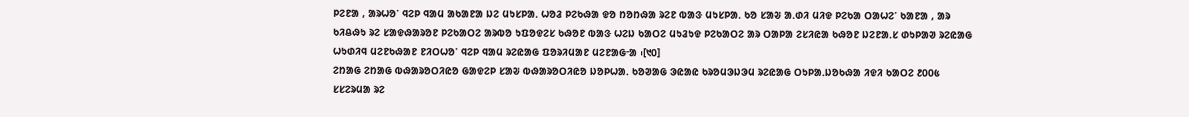ᱞᱮᱱᱟ , ᱟᱨᱦᱚᱸ ᱧᱮᱞ ᱧᱟᱢ ᱟᱠᱟᱱᱟ ᱡᱮ ᱢᱩᱥᱞᱟᱹ ᱦᱚᱲ ᱞᱮᱠᱷᱟ ᱫᱚ ᱴᱚᱴᱷᱟ ᱨᱮᱱ ᱵᱟᱝ ᱢᱩᱥᱞᱟᱹ ᱠᱚ ᱥᱟᱶ ᱟᱹᱰᱤ ᱢᱤᱫ ᱞᱮᱠᱟ ᱛᱟᱦᱮᱸ ᱠᱟᱱᱟ , ᱟᱨ ᱠᱤᱪᱷᱩ ᱨᱮ ᱥᱟᱫᱷᱟᱨᱚᱱ ᱞᱮᱠᱟᱛᱮ ᱟᱨᱵᱚ ᱩᱯᱚᱫᱮᱥ ᱠᱷᱚᱱ ᱵᱟᱝ ᱦᱮᱡ ᱠᱟᱛᱮ ᱢᱩᱲᱩᱫ ᱞᱮᱠᱟᱛᱮ ᱟᱨ ᱛᱟᱞᱟ ᱮᱥᱤᱭᱟ ᱠᱷᱚᱱ ᱡᱮᱱᱟᱹᱥ ᱰᱩᱞᱟᱣ ᱨᱮᱭᱟᱜ ᱦᱩᱰᱤᱧ ᱢᱮᱱᱠᱷᱟᱱ ᱱᱤᱛᱦᱚᱸ ᱧᱮᱞ ᱧᱟᱢ ᱨᱮᱭᱟᱜ ᱯᱚᱨᱤᱢᱟᱱ ᱢᱮᱱᱟᱜᱼᱟ ᱾[᱑᱐]
ᱮᱴᱟᱜ ᱮᱴᱟᱜ ᱵᱷᱟᱨᱚᱛᱤᱭᱚ ᱜᱟᱫᱮᱞ ᱥᱟᱶ ᱵᱷᱟᱨᱚᱛᱤᱭᱚ ᱡᱚᱞᱦᱟᱹ ᱠᱚᱣᱟᱜ ᱳᱭᱟᱭ ᱠᱨᱚᱢᱳᱡᱳᱢ ᱨᱮᱭᱟᱜ ᱛᱩᱞᱟᱹᱡᱚᱠᱷᱟ ᱤᱫᱤ ᱠᱟᱛᱮ ᱒᱐᱐᱕ ᱥᱥᱮᱨᱢᱟ ᱨᱮ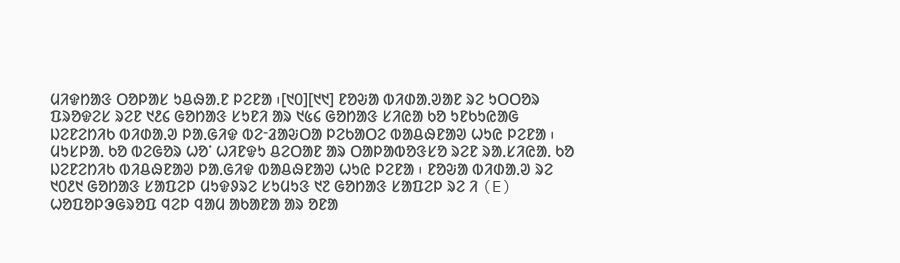ᱢᱤᱫᱴᱟᱝ ᱛᱚᱞᱟᱥ ᱩᱪᱷᱟᱹᱱ ᱞᱮᱱᱟ ᱾[᱑᱐][᱑᱑] ᱱᱚᱶᱟ ᱵᱤᱰᱟᱹᱣᱟᱱ ᱨᱮ ᱩᱛᱛᱚᱨ ᱯᱨᱚᱫᱮᱥ ᱨᱮᱱ ᱑᱒᱔ ᱜᱚᱴᱟᱝ ᱥᱩᱱᱤ ᱟᱨ ᱑᱕᱔ ᱜᱚᱴᱟᱝ ᱥᱤᱭᱟ ᱠᱚ ᱩᱱᱠᱩᱭᱟᱜ ᱡᱮᱱᱮᱴᱤᱠ ᱵᱤᱰᱟᱹᱣ ᱞᱟᱹᱜᱤᱫ ᱵᱮᱼᱲᱟᱶᱛᱟ ᱞᱮᱠᱟᱛᱮ ᱵᱟᱪᱷᱱᱟᱣ ᱦᱩᱭ ᱞᱮᱱᱟ ᱾ ᱢᱩᱥᱞᱟᱹ ᱠᱚ ᱵᱮᱜᱚᱨ ᱦᱚᱸ ᱦᱤᱱᱫᱩ ᱪᱮᱛᱟᱱ ᱟᱨ ᱛᱟᱞᱟᱵᱚᱝᱥᱚ ᱨᱮᱱ ᱨᱟᱹᱥᱤᱭᱟᱹ ᱠᱚ ᱡᱮᱱᱮᱴᱤᱠ ᱵᱤᱪᱷᱱᱟᱣ ᱞᱟᱹᱜᱤᱫ ᱵᱟᱪᱷᱱᱟᱣ ᱦᱩᱭ ᱞᱮᱱᱟ ᱾ ᱱᱚᱶᱟ ᱵᱤᱰᱟᱹᱣ ᱨᱮ ᱑᱐᱒᱑ ᱜᱚᱴᱟᱝ ᱥᱟᱯᱮᱞ ᱢᱩᱫᱽᱨᱮ ᱥᱩᱢᱩᱝ ᱑᱗ ᱜᱚᱴᱟᱝ ᱥᱟᱯᱮᱞ ᱨᱮ ᱤ (E) ᱦᱚᱯᱚᱞᱳᱜᱨᱚᱯ ᱧᱮᱞ ᱧᱟᱢ ᱟᱠᱟᱱᱟ ᱟᱨ ᱚᱱᱟ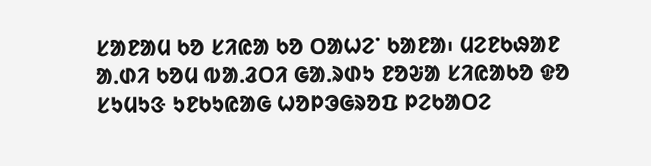ᱥᱟᱱᱟᱢ ᱠᱚ ᱥᱤᱭᱟ ᱠᱚ ᱛᱟᱦᱮᱸ ᱠᱟᱱᱟ᱾ ᱢᱮᱱᱠᱷᱟᱱ ᱟᱹᱰᱤ ᱠᱚᱢ ᱵᱟᱹᱲᱛᱤ ᱜᱟᱹᱨᱰᱩ ᱱᱚᱶᱟ ᱥᱤᱭᱟᱠᱚ ᱫᱚ ᱥᱩᱢᱩᱝ ᱩᱱᱠᱩᱭᱟᱜ ᱦᱚᱞᱳᱜᱨᱚᱯ ᱞᱮᱠᱟᱛᱮ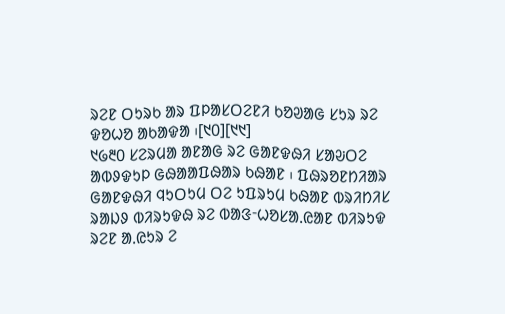ᱨᱮᱱ ᱛᱩᱨᱠ ᱟᱨ ᱯᱞᱟᱥᱛᱮᱱᱤ ᱠᱚᱣᱟᱜ ᱥᱩᱨ ᱨᱮ ᱫᱚᱦᱚ ᱟᱠᱟᱫᱟ ᱾[᱑᱐][᱑᱑]
᱑᱙᱓᱐ ᱥᱮᱨᱢᱟ ᱟᱱᱟᱜ ᱨᱮ ᱜᱟᱱᱫᱷᱤ ᱥᱟᱶᱛᱮ ᱟᱵᱽᱫᱩᱞ ᱜᱷᱟᱟᱯᱷᱟᱨ ᱠᱷᱟᱱ ᱾ ᱯᱷᱨᱚᱱᱴᱤᱟᱨ ᱜᱟᱱᱫᱷᱤ ᱧᱩᱛᱩᱢ ᱛᱮ ᱩᱯᱨᱩᱢ ᱠᱷᱟᱱ ᱵᱨᱤᱴᱤᱥ ᱨᱟᱡᱽ ᱵᱤᱨᱩᱫᱷ ᱨᱮ ᱵᱟᱝᱼᱦᱚᱥᱟᱹᱭᱟᱱ ᱵᱤᱨᱩᱫ ᱨᱮᱱ ᱟᱹᱭᱩᱨ ᱮ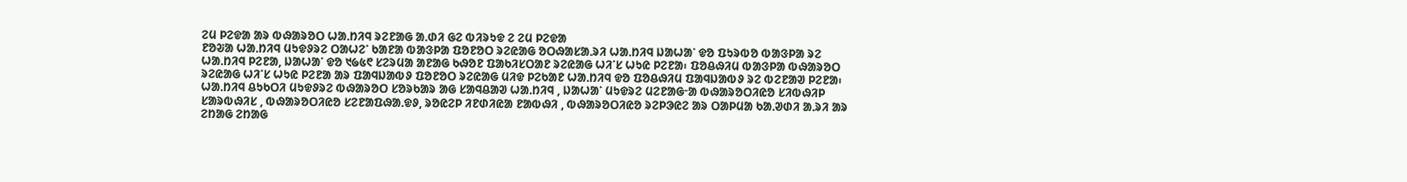ᱮᱢ ᱞᱮᱫᱟ ᱟᱨ ᱵᱷᱟᱨᱚᱛ ᱦᱟᱹᱴᱤᱧ ᱨᱮᱱᱟᱜ ᱟᱹᱰᱤ ᱜᱮ ᱵᱤᱨᱩᱫ ᱮ ᱮᱢ ᱞᱮᱫᱟ
ᱱᱚᱶᱟ ᱦᱟᱹᱴᱤᱧ ᱢᱩᱫᱽᱨᱮ ᱛᱟᱦᱮᱸ ᱠᱟᱱᱟ ᱵᱟᱝᱞᱟ ᱯᱚᱱᱚᱛ ᱨᱮᱭᱟᱜ ᱚᱛᱷᱟᱥᱟᱹᱨᱤ ᱦᱟᱹᱴᱤᱧ ᱡᱟᱦᱟᱸ ᱫᱚ ᱯᱩᱨᱵᱚ ᱵᱟᱝᱞᱟ ᱨᱮ ᱦᱟᱹᱴᱤᱧ ᱞᱮᱱᱟ, ᱡᱟᱦᱟᱸ ᱫᱚ ᱑᱙᱕᱖ ᱥᱮᱨᱢᱟ ᱟᱱᱟᱜ ᱠᱷᱚᱱ ᱯᱟᱠᱤᱥᱛᱟᱱ ᱨᱮᱭᱟᱜ ᱦᱤᱸᱥ ᱦᱩᱭ ᱞᱮᱱᱟ᱾ ᱯᱚᱪᱷᱤᱢ ᱵᱟᱝᱞᱟ ᱵᱷᱟᱨᱚᱛ ᱨᱮᱭᱟᱜ ᱦᱤᱸᱥ ᱦᱩᱭ ᱞᱮᱱᱟ ᱟᱨ ᱯᱟᱧᱡᱟᱵᱽ ᱯᱚᱱᱚᱛ ᱨᱮᱭᱟᱜ ᱢᱤᱫ ᱞᱮᱠᱟᱱ ᱦᱟᱹᱴᱤᱧ ᱫᱚ ᱯᱚᱪᱷᱤᱢ ᱯᱟᱧᱡᱟᱵᱽ ᱨᱮ ᱵᱮᱱᱟᱣ ᱞᱮᱱᱟ᱾ ᱦᱟᱹᱴᱤᱧ ᱪᱩᱠᱛᱤ ᱢᱩᱫᱽᱨᱮ ᱵᱷᱟᱨᱚᱛ ᱥᱚᱨᱠᱟᱨ ᱟᱜ ᱥᱟᱧᱪᱟᱣ ᱦᱟᱹᱴᱤᱧ , ᱡᱟᱦᱟᱸ ᱢᱩᱫᱨᱮ ᱢᱮᱱᱟᱜᱼᱟ ᱵᱷᱟᱨᱚᱛᱤᱭᱚ ᱥᱤᱵᱷᱤᱞ ᱥᱟᱨᱵᱷᱤᱥ , ᱵᱷᱟᱨᱚᱛᱤᱭᱚ ᱥᱮᱱᱟᱯᱷᱟᱹᱫᱽ, ᱨᱚᱭᱮᱞ ᱤᱱᱰᱤᱭᱟ ᱱᱟᱵᱷᱤ , ᱵᱷᱟᱨᱚᱛᱤᱭᱚ ᱨᱮᱞᱳᱭᱮ ᱟᱨ ᱛᱟᱞᱢᱟ ᱠᱟᱹᱣᱰᱤ ᱟᱹᱨᱤ ᱟᱨ ᱮᱴᱟᱜ ᱮᱴᱟᱜ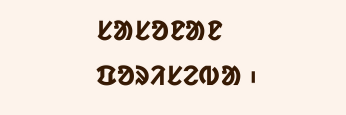ᱥᱟᱥᱚᱱᱟᱱ ᱯᱚᱨᱤᱥᱮᱵᱟ ᱾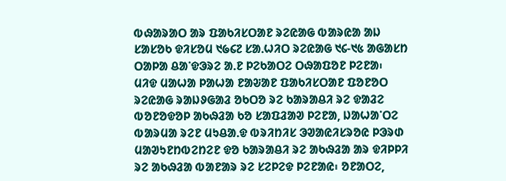ᱵᱷᱟᱨᱟᱛ ᱟᱨ ᱯᱟᱠᱤᱥᱛᱟᱱ ᱨᱮᱭᱟᱜ ᱵᱟᱨᱭᱟ ᱟᱡ ᱥᱟᱥᱚᱠ ᱫᱤᱥᱚᱢ ᱑᱙᱔᱗ ᱥᱟᱹᱦᱤᱛ ᱨᱮᱭᱟᱜ ᱑᱔-᱑᱕ ᱟᱜᱟᱥᱴ ᱛᱟᱞᱟ ᱪᱟᱸᱫᱳᱨᱮ ᱟᱹᱱ ᱞᱮᱠᱟᱛᱮ ᱛᱷᱟᱯᱚᱱ ᱞᱮᱱᱟ᱾ ᱢᱤᱫ ᱢᱟᱦᱟ ᱞᱟᱦᱟ ᱱᱟᱶᱟᱱ ᱯᱟᱠᱤᱥᱛᱟᱱ ᱯᱚᱱᱚᱛ ᱨᱮᱭᱟᱜ ᱨᱟᱡᱽᱜᱟᱲ ᱚᱠᱛᱚ ᱨᱮ ᱠᱟᱨᱟᱪᱤ ᱨᱮ ᱫᱟᱲᱮ ᱵᱚᱱᱚᱫᱚᱞ ᱟᱠᱷᱲᱟ ᱠᱚ ᱥᱟᱯᱲᱟᱣ ᱞᱮᱱᱟ, ᱡᱟᱦᱟᱸᱛᱮ ᱵᱟᱨᱢᱟ ᱨᱮᱱ ᱢᱩᱪᱟᱹᱫ ᱵᱨᱤᱴᱤᱥ ᱳᱣᱟᱭᱤᱥᱨᱚᱭ ᱞᱳᱨᱰ ᱢᱟᱣᱩᱱᱴᱵᱮᱴᱮᱱ ᱫᱚ ᱠᱟᱨᱟᱪᱤ ᱨᱮ ᱟᱠᱷᱲᱟ ᱟᱨ ᱫᱤᱞᱞᱤ ᱨᱮ ᱟᱠᱷᱲᱟ ᱵᱟᱱᱟᱨ ᱨᱮ ᱥᱮᱞᱮᱫ ᱞᱮᱱᱟᱭ᱾ ᱚᱱᱟᱛᱮ,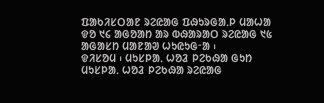ᱯᱟᱠᱤᱥᱛᱟᱱ ᱨᱮᱭᱟᱜ ᱯᱷᱩᱨᱜᱟᱹᱞ ᱢᱟᱦᱟ ᱫᱚ ᱑᱔ ᱟᱜᱚᱟᱴ ᱟᱨ ᱵᱷᱟᱨᱟᱛ ᱨᱮᱭᱟᱜ ᱑᱕ ᱟᱜᱟᱥᱴ ᱢᱟᱱᱟᱣ ᱦᱩᱭᱩᱜᱼᱟ ᱾
ᱫᱤᱥᱚᱢ ᱾ ᱢᱩᱥᱞᱟᱹ ᱦᱚᱲ ᱞᱮᱠᱷᱟ ᱜᱩᱴ ᱢᱩᱥᱞᱟᱹ ᱦᱚᱲ ᱞᱮᱠᱷᱟ ᱨᱮᱭᱟᱜ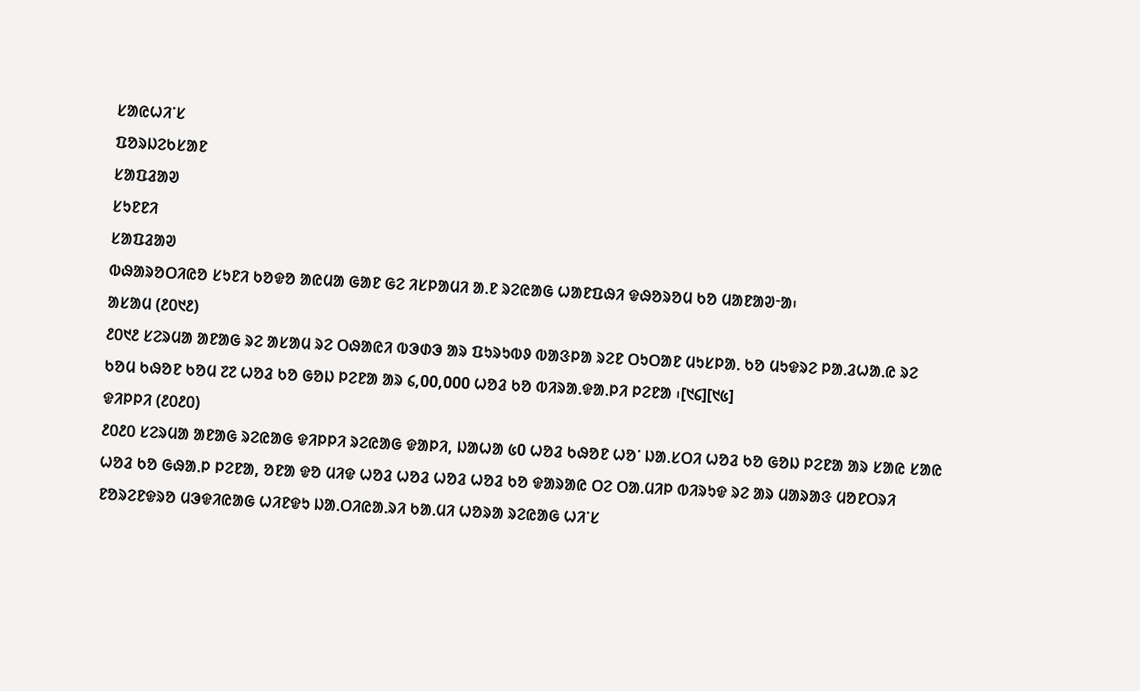ᱥᱟᱭᱦᱤᱸᱥ
ᱯᱚᱨᱡᱮᱠᱥᱟᱱ
ᱥᱟᱯᱲᱟᱣ
ᱥᱩᱱᱱᱤ
ᱥᱟᱯᱲᱟᱣ
ᱵᱷᱟᱨᱚᱛᱤᱭᱚ ᱥᱩᱱᱤ ᱠᱚᱫᱚ ᱟᱭᱢᱟ ᱜᱟᱱ ᱜᱮ ᱤᱥᱞᱟᱢᱤ ᱟᱹᱱ ᱨᱮᱭᱟᱜ ᱦᱟᱱᱯᱷᱤ ᱫᱷᱚᱨᱚᱢ ᱠᱚ ᱢᱟᱱᱟᱣᱼᱟ᱾
ᱟᱥᱟᱢ (᱒᱐᱑᱒)
᱒᱐᱑᱒ ᱥᱮᱨᱢᱟ ᱟᱱᱟᱜ ᱨᱮ ᱟᱥᱟᱢ ᱨᱮ ᱛᱷᱟᱭᱤ ᱵᱳᱰᱳ ᱟᱨ ᱯᱩᱨᱩᱵᱽ ᱵᱟᱝᱞᱟ ᱨᱮᱱ ᱛᱩᱛᱟᱱ ᱢᱩᱥᱞᱟᱹ ᱠᱚ ᱢᱩᱫᱨᱮ ᱞᱟᱹᱲᱦᱟᱹᱭ ᱨᱮ ᱠᱚᱢ ᱠᱷᱚᱱ ᱠᱚᱢ ᱗᱗ ᱦᱚᱲ ᱠᱚ ᱜᱚᱡ ᱞᱮᱱᱟ ᱟᱨ ᱔,00,000 ᱦᱚᱲ ᱠᱚ ᱵᱤᱨᱟᱹᱫᱟᱹᱞᱤ ᱞᱮᱱᱟ ᱾[᱑᱔][᱑᱕]
ᱫᱤᱞᱞᱤ (᱒᱐᱒᱐)
᱒᱐᱒᱐ ᱥᱮᱨᱢᱟ ᱟᱱᱟᱜ ᱨᱮᱭᱟᱜ ᱫᱤᱞᱞᱤ ᱨᱮᱭᱟᱜ ᱫᱟᱞᱤ, ᱡᱟᱦᱟ ᱕0 ᱦᱚᱲ ᱠᱷᱚᱱ ᱦᱚᱸ ᱡᱟᱹᱥᱛᱤ ᱦᱚᱲ ᱠᱚ ᱜᱚᱡ ᱞᱮᱱᱟ ᱟᱨ ᱥᱟᱭ ᱥᱟᱭ ᱦᱚᱲ ᱠᱚ ᱜᱷᱟᱹᱞ ᱞᱮᱱᱟ, ᱚᱱᱟ ᱫᱚ ᱢᱤᱫ ᱦᱚᱲ ᱦᱚᱲ ᱦᱚᱲ ᱦᱚᱲ ᱠᱚ ᱫᱟᱨᱟᱭ ᱛᱮ ᱛᱟᱹᱢᱤᱞ ᱵᱤᱨᱩᱫ ᱨᱮ ᱟᱨ ᱢᱟᱨᱟᱝ ᱢᱚᱱᱛᱨᱤ ᱱᱚᱨᱮᱱᱫᱨᱚ ᱢᱳᱫᱤᱭᱟᱜ ᱦᱤᱱᱫᱩ ᱡᱟᱹᱛᱤᱭᱟᱹᱨᱤ ᱠᱟᱹᱢᱤ ᱦᱚᱨᱟ ᱨᱮᱭᱟᱜ ᱦᱤᱸᱥ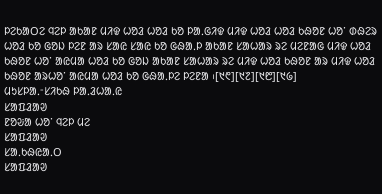ᱞᱮᱠᱟᱛᱮ ᱧᱮᱞ ᱟᱠᱟᱱ ᱢᱤᱫ ᱦᱚᱲ ᱦᱚᱲ ᱠᱚ ᱞᱟᱹᱜᱤᱫ ᱢᱤᱫ ᱦᱚᱲ ᱦᱚᱲ ᱠᱷᱚᱱ ᱦᱚᱸ ᱰᱷᱮᱨ ᱦᱚᱲ ᱠᱚ ᱜᱚᱡ ᱞᱮᱱ ᱟᱨ ᱥᱟᱭ ᱥᱟᱭ ᱠᱚ ᱜᱷᱟᱹᱞ ᱟᱠᱟᱱ ᱥᱟᱦᱟᱨ ᱨᱮ ᱢᱮᱱᱟᱜ ᱢᱤᱫ ᱦᱚᱲ ᱠᱷᱚᱱ ᱦᱚᱸ ᱟᱭᱢᱟ ᱦᱚᱲ ᱠᱚ ᱜᱚᱡ ᱟᱠᱟᱱ ᱥᱟᱦᱟᱨ ᱨᱮ ᱢᱤᱫ ᱦᱚᱲ ᱠᱷᱚᱱ ᱟᱨ ᱢᱤᱫ ᱦᱚᱲ ᱠᱷᱚᱱ ᱟᱨᱦᱚᱸ ᱟᱭᱢᱟ ᱦᱚᱲ ᱠᱚ ᱜᱷᱟᱹᱞᱮ ᱞᱮᱱᱟ ᱾[᱑᱖][᱑᱗][᱑᱘][᱑᱙]
ᱢᱩᱥᱞᱟᱹᱼᱥᱤᱠᱷ ᱞᱟᱹᱲᱦᱟᱹᱭ
ᱥᱟᱯᱲᱟᱣ
ᱱᱚᱶᱟ ᱦᱚᱸ ᱧᱮᱞ ᱢᱮ
ᱥᱟᱯᱲᱟᱣ
ᱥᱟᱹᱠᱷᱭᱟᱹᱛ
ᱥᱟᱯᱲᱟᱣ